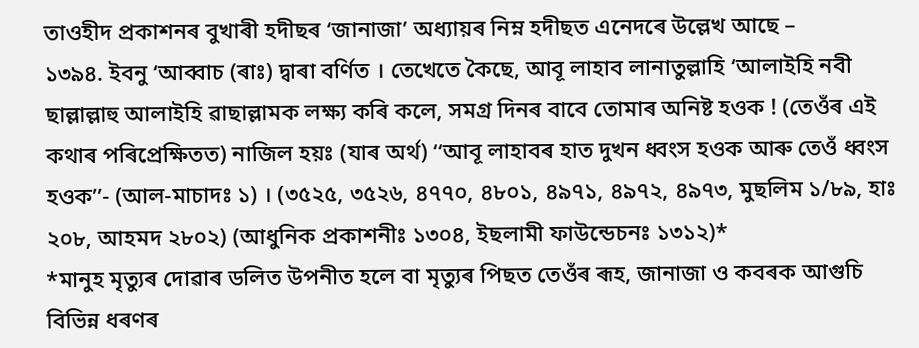তাওহীদ প্ৰকাশনৰ বুখাৰী হদীছৰ ‘জানাজা’ অধ্যায়ৰ নিম্ন হদীছত এনেদৰে উল্লেখ আছে –
১৩৯৪. ইবনু ‘আব্বাচ (ৰাঃ) দ্বাৰা বর্ণিত । তেখেতে কৈছে, আবূ লাহাব লানাতুল্লাহি ‘আলাইহি নবী ছাল্লাল্লাহু আলাইহি ৱাছাল্লামক লক্ষ্য কৰি কলে, সমগ্ৰ দিনৰ বাবে তোমাৰ অনিষ্ট হওক ! (তেওঁৰ এই কথাৰ পৰিপ্রেক্ষিতত) নাজিল হয়ঃ (যাৰ অর্থ) ‘‘আবূ লাহাবৰ হাত দুখন ধ্বংস হওক আৰু তেওঁ ধ্বংস হওক’’- (আল-মাচাদঃ ১) । (৩৫২৫, ৩৫২৬, ৪৭৭০, ৪৮০১, ৪৯৭১, ৪৯৭২, ৪৯৭৩, মুছলিম ১/৮৯, হাঃ ২০৮, আহমদ ২৮০২) (আধুনিক প্রকাশনীঃ ১৩০৪, ইছলামী ফাউন্ডেচনঃ ১৩১২)*
*মানুহ মৃত্যুৰ দোৱাৰ ডলিত উপনীত হলে বা মৃত্যুৰ পিছত তেওঁৰ ৰূহ, জানাজা ও কবৰক আগুচি বিভিন্ন ধৰণৰ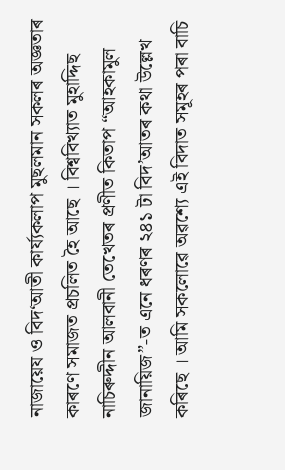নাজায়েয ও বিদ‘আতী কাৰ্য্যকলাপ মুছলমান সকলৰ অজ্ঞতাৰ কাৰণে সমাজত প্ৰচলিত হৈ আছে । বিশ্ববিখ্যাত মুহাদ্দিছ নাচিৰুদ্দীন আলবানী তেখেতৰ প্রণীত কিতাপ “আহকামুল জানায়িজ”-ত এনে ধৰণৰ ২৪১ টা বিদ’আতৰ কথা উল্লেখ কৰিছে । আমি সকলোৱে অৱশ্যে এই বিদাত সমূহৰ পৰা বাচি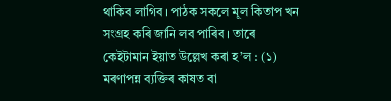থাকিব লাগিব । পাঠক সকলে মূল কিতাপ খন সংগ্ৰহ কৰি জানি লব পাৰিব । তাৰে কেইটামান ইয়াত উল্লেখ কৰা হ’ল : (১) মৰণাপন্ন ব্যক্তিৰ কাষত বা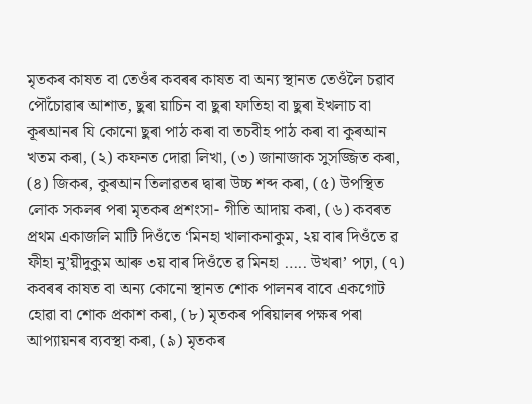মৃতকৰ কাষত বা তেওঁৰ কবৰৰ কাষত বা অন্য স্থানত তেওঁলৈ চৱাব পৌঁচোৱাৰ আশাত, ছুৰা য়াচিন বা ছুৰা ফাতিহা বা ছুৰা ইখলাচ বা কূৰআনৰ যি কোনো ছুৰা পাঠ কৰা বা তচবীহ পাঠ কৰা বা কুৰআন খতম কৰা, (২) কফনত দোৱা লিখা, (৩) জানাজাক সুসজ্জিত কৰা, (৪) জিকৰ, কুৰআন তিলাৱতৰ দ্বাৰা উচ্চ শব্দ কৰা, (৫) উপস্থিত লোক সকলৰ পৰা মৃতকৰ প্রশংসা- গীতি আদায় কৰা, (৬) কবৰত প্ৰথম একাজলি মাটি দিওঁতে ‘মিনহা খালাকনাকুম, ২য় বাৰ দিওঁতে ৱ ফীহা নু’য়ীদুকুম আৰু ৩য় বাৰ দিওঁতে ৱ মিনহা ….. উখৰা’ পঢ়া, (৭) কবৰৰ কাষত বা অন্য কোনো স্থানত শোক পালনৰ বাবে একগোট হোৱা বা শোক প্রকাশ কৰা, (৮) মৃতকৰ পৰিয়ালৰ পক্ষৰ পৰা আপ্যায়নৰ ব্যবস্থা কৰা, (৯) মৃতকৰ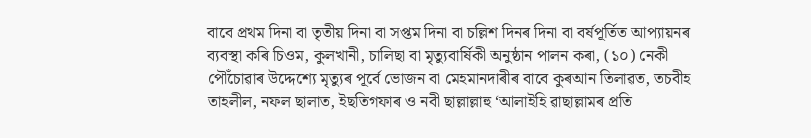বাবে প্রথম দিনা বা তৃতীয় দিনা বা সপ্তম দিনা বা চল্লিশ দিনৰ দিনা বা বর্ষপূর্তিত আপ্যায়নৰ ব্যবস্থা কৰি চিওম, কুলখানী, চালিছা বা মৃত্যুবার্ষিকী অনুষ্ঠান পালন কৰা, (১০) নেকী পৌঁচোৱাৰ উদ্দেশ্যে মৃত্যুৰ পূর্বে ভোজন বা মেহমানদাৰীৰ বাবে কুৰআন তিলাৱত, তচবীহ তাহলীল, নফল ছালাত, ইছতিগফাৰ ও নবী ছাল্লাল্লাহু ‘আলাইহি ৱাছাল্লামৰ প্রতি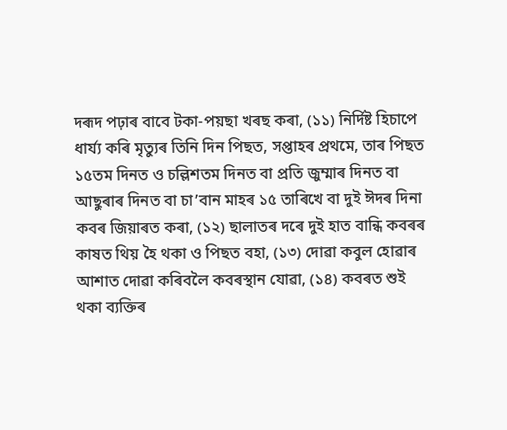দৰূদ পঢ়াৰ বাবে টকা-পয়ছা খৰছ কৰা, (১১) নির্দিষ্ট হিচাপে ধাৰ্য্য কৰি মৃত্যুৰ তিনি দিন পিছত, সপ্তাহৰ প্রথমে, তাৰ পিছত ১৫তম দিনত ও চল্লিশতম দিনত বা প্রতি জুম্মাৰ দিনত বা আছুৰাৰ দিনত বা চা’বান মাহৰ ১৫ তাৰিখে বা দুই ঈদৰ দিনা কবৰ জিয়াৰত কৰা, (১২) ছালাতৰ দৰে দুই হাত বান্ধি কবৰৰ কাষত থিয় হৈ থকা ও পিছত বহা, (১৩) দোৱা কবুল হোৱাৰ আশাত দোৱা কৰিবলৈ কবৰস্থান যোৱা, (১৪) কবৰত শুই থকা ব্যক্তিৰ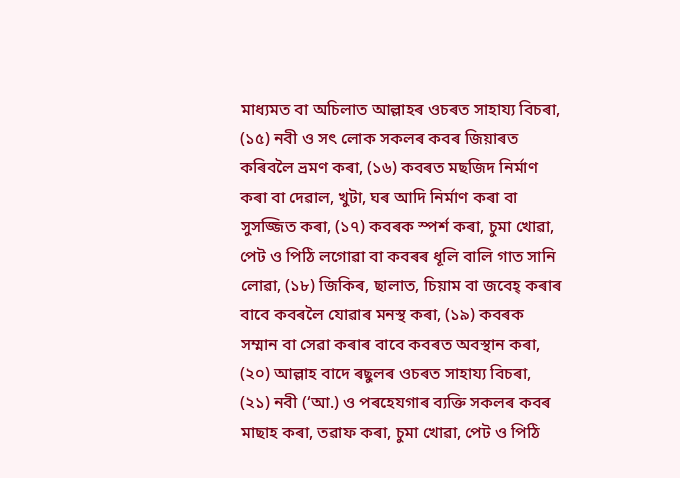মাধ্যমত বা অচিলাত আল্লাহৰ ওচৰত সাহায্য বিচৰা, (১৫) নবী ও সৎ লোক সকলৰ কবৰ জিয়াৰত কৰিবলৈ ভ্ৰমণ কৰা, (১৬) কবৰত মছজিদ নিৰ্মাণ কৰা বা দেৱাল, খুটা, ঘৰ আদি নিৰ্মাণ কৰা বা সুসজ্জিত কৰা, (১৭) কবৰক স্পর্শ কৰা, চুমা খোৱা, পেট ও পিঠি লগোৱা বা কবৰৰ ধূলি বালি গাত সানি লোৱা, (১৮) জিকিৰ, ছালাত, চিয়াম বা জবেহ্ কৰাৰ বাবে কবৰলৈ যোৱাৰ মনস্থ কৰা, (১৯) কবৰক সম্মান বা সেৱা কৰাৰ বাবে কবৰত অবস্থান কৰা, (২০) আল্লাহ বাদে ৰছুলৰ ওচৰত সাহায্য বিচৰা, (২১) নবী (‘আ.) ও পৰহেযগাৰ ব্যক্তি সকলৰ কবৰ মাছাহ কৰা, তৱাফ কৰা, চুমা খোৱা, পেট ও পিঠি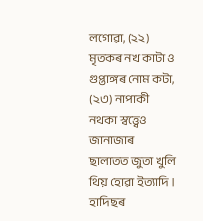লগোৱা, (২২) মৃতকৰ নখ কাটা ও গুপ্তাঙ্গৰ নোম কটা, (২৩) নাপাকী নথকা স্বত্ত্বেও জানাজাৰ ছালাতত জুতা খুলি থিয় হোৱা ইত্যাদি ।
হাদিছৰ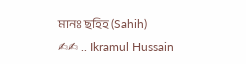মানঃ ছহিহ (Sahih)
✍✍ .. Ikramul Hussain